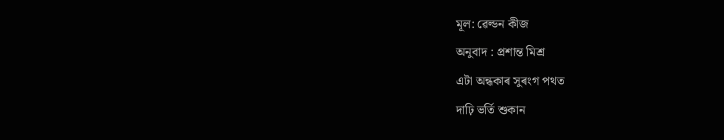মূল: ৱেল্ডন কীজ
অনুবাদ : প্ৰশান্ত মিশ্ৰ
এটা অন্ধকাৰ সুৰংগ পথত
দাঢ়ি ভৰ্তি শুকান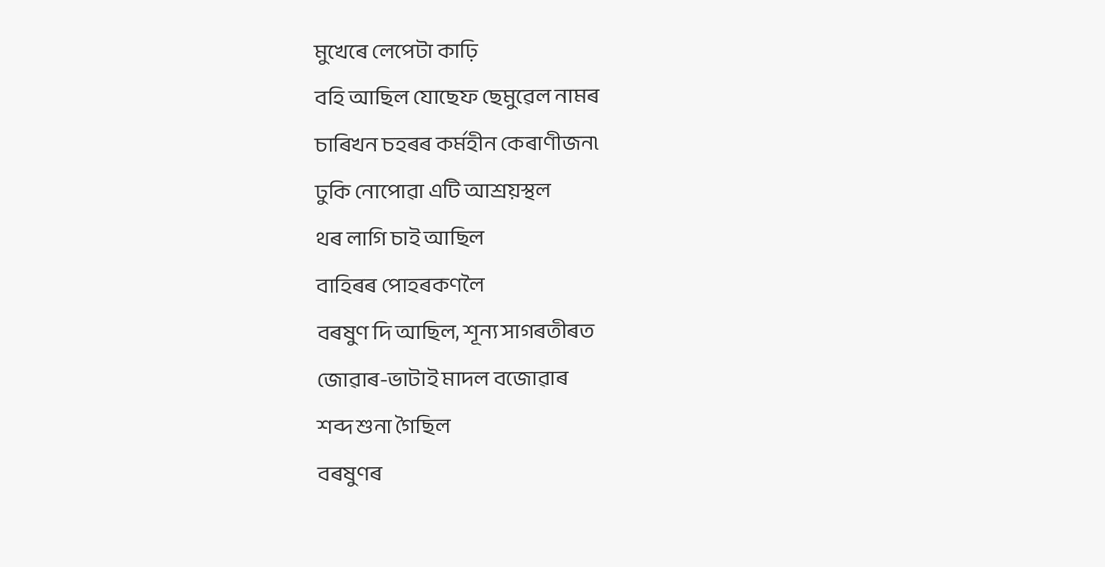মুখেৰে লেপেটা কাঢ়ি
বহি আছিল যোছেফ ছেমুৱেল নামৰ
চাৰিখন চহৰৰ কৰ্মহীন কেৰাণীজন৷
ঢুকি নোপোৱা এটি আশ্ৰয়স্থল
থৰ লাগি চাই আছিল
বাহিৰৰ পোহৰকণলৈ
বৰষুণ দি আছিল, শূন্য সাগৰতীৰত
জোৱাৰ-ভাটাই মাদল বজোৱাৰ
শব্দ শুনা গৈছিল
বৰষুণৰ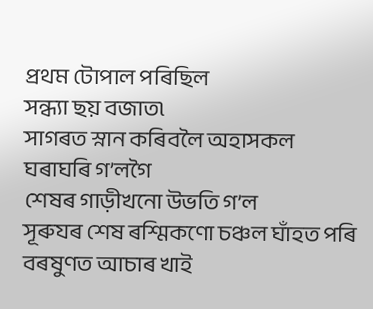প্ৰথম টোপাল পৰিছিল
সন্ধ্যা ছয় বজাত৷
সাগৰত স্নান কৰিবলৈ অহাসকল
ঘৰাঘৰি গ’লগৈ
শেষৰ গাড়ীখনো উভতি গ’ল
সূৰুযৰ শেষ ৰশ্মিকণো চঞ্চল ঘাঁহত পৰি
বৰষুণত আচাৰ খাই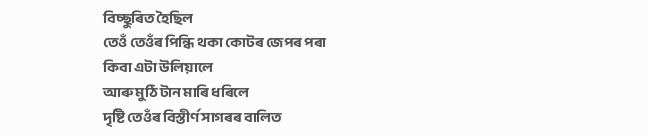বিচ্ছুৰিত হৈছিল
তেওঁ তেওঁৰ পিন্ধি থকা কোটৰ জেপৰ পৰা
কিবা এটা উলিয়ালে
আৰু মুঠি টান মাৰি ধৰিলে
দৃষ্টি তেওঁৰ বিস্তীৰ্ণ সাগৰৰ বালিত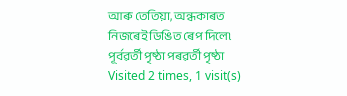আৰু তেতিয়া, অন্ধকাৰত
নিজৰেই ডিঙিত ৰেপ দিলে৷
পূৰ্বৱৰ্তী পৃষ্ঠা পৰৱৰ্তী পৃষ্ঠা
Visited 2 times, 1 visit(s)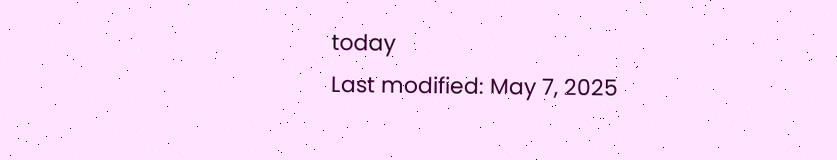today
Last modified: May 7, 2025